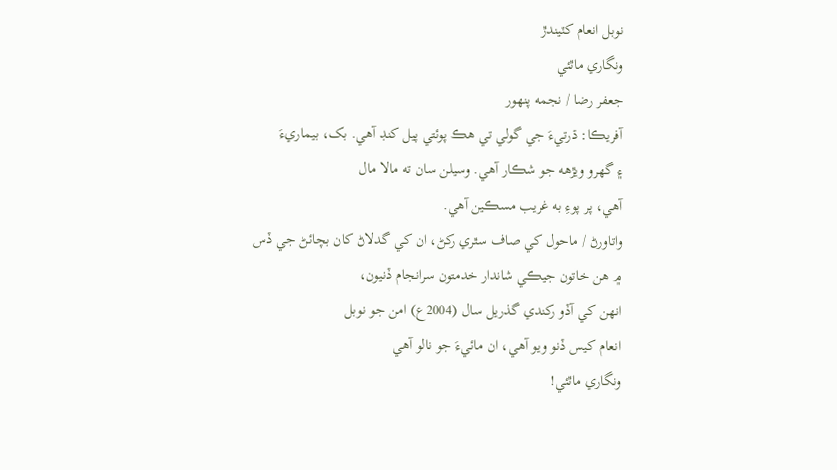نوبل انعام کٽيندڙ
ونگاري ماٿئي
جعفر رضا / نجمه پنهور
آفريڪا: ڌرتيءَ جي گولي تي هڪ پوئتي پيل کنڊ آهي. بک، بيماريءَ
۽ گهرو ويڙهه جو شڪار آهي. وسيلن سان ته مالا مال
آهي، پر پوءِ به غريب مسڪين آهي.
واتاورڻ / ماحول کي صاف سٿري رکڻ، ان کي گدلاڻ کان بچائڻ جي ڏس
۾ هن خاتون جيڪي شاندار خدمتون سرانجام ڏنيون،
انهن کي آڏو رکندي گذريل سال (2004ع) امن جو نوبل
انعام کيس ڏنو ويو آهي، ان مائيءَ جو نالو آهي
ونگاري ماٿئي!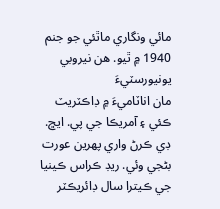مائي ونگاري ماٿئي جو جنم 1940 ۾ ٿيو. هن نيروبي يونيورسٽيءَ
مان اناٽاميءَ ۾ ڊاڪٽريٽ ڪئي ۽ آمريڪا جي پي. ايڇ.
ڊي ڪرڻ واري پهرين عورت بڻجي وئي. ريڊ ڪراس ڪينيا
جي ڪيترا سال ڊائريڪٽر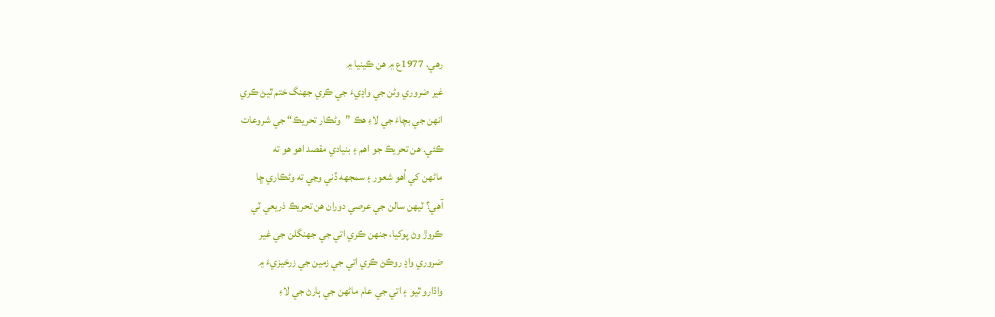رهي. 1977ع ۾ هن ڪينيا ۾
غير ضروري وڻن جي واڍيءَ جي ڪري جهنگ ختم ٿيڻ ڪري
انهن جي بچاءَ جي لاءِ هڪ ”وڻڪار تحريڪ“ جي شروعات
ڪئي. هن تحريڪ جو اهم ۽ بنيادي مقصد اهو هو ته
ماڻهن کي اُهو شعور ۽ سمجهه ڏني وڃي ته وڻڪاري ڇا
آهي؟ ٽيهن سالن جي عرصي دوران هن تحريڪ ذريعي ٽي
ڪروڙ وڻ پوکيا، جنهن ڪري اتي جي جهنگلن جي غير
ضروري واڍ روڪڻ ڪري اتي جي زمين جي زرخيزيءَ ۾
واڌارو ٿيو ۽ اتي جي عام ماڻهن جي ٻارڻ جي لاءِ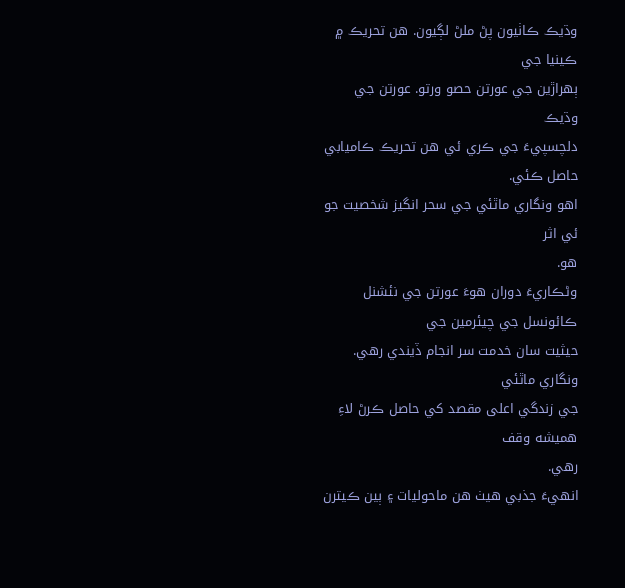وڌيڪ ڪاٺيون پڻ ملڻ لڳيون. هن تحريڪ ۾ ڪينيا جي
ٻهراڙين جي عورتن حصو ورتو. عورتن جي وڌيڪ
دلچسپيءَ جي ڪري ئي هن تحريڪ ڪاميابي حاصل ڪئي.
اهو ونگاري ماٿئي جي سحر انگيز شخصيت جو ئي اثر
هو.
وڻڪاريءَ دوران هوءَ عورتن جي نئشنل ڪائونسل جي چيئرمين جي
حيثيت سان خدمت سر انجام ڏيندي رهي. ونگاري ماٿئي
جي زندگي اعلى مقصد کي حاصل ڪرڻ لاءِ هميشه وقف
رهي.
انهيءَ جذبي هيٺ هن ماحوليات ۽ ٻين ڪيترن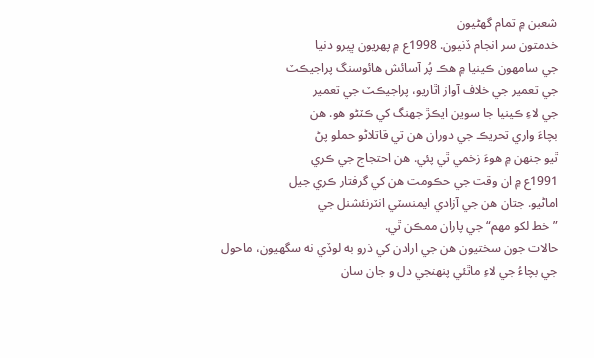شعبن ۾ تمام گهڻيون
خدمتون سر انجام ڏنيون. 1998ع ۾ پهريون ڀيرو دنيا
جي سامهون ڪينيا ۾ هڪ پُر آسائش هائوسنگ پراجيڪٽ
جي تعمير جي خلاف آواز اٿاريو، پراجيڪٽ جي تعمير
جي لاءِ ڪينيا جا سوين ايڪڙ جهنگ کي ڪٽڻو هو. هن
بچاءَ واري تحريڪ جي دوران هن تي قاتلاڻو حملو پڻ
ٿيو جنهن ۾ هوءَ زخمي ٿي پئي. هن احتجاج جي ڪري
1991ع ۾ ان وقت جي حڪومت هن کي گرفتار ڪري جيل
اماڻيو. جتان هن جي آزادي ايمنسٽي انٽرنئشنل جي
”خط لکو مهم“ جي پاران ممڪن ٿي.
حالات جون سختيون هن جي ارادن کي ذرو به لوڏي نه سگهيون، ماحول
جي بچاءُ جي لاءِ ماٿئي پنهنجي دل و جان سان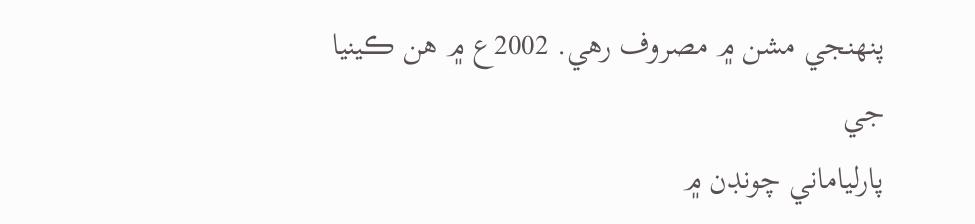پنهنجي مشن ۾ مصروف رهي. 2002ع ۾ هن ڪينيا جي
پارلياماني چونڊن ۾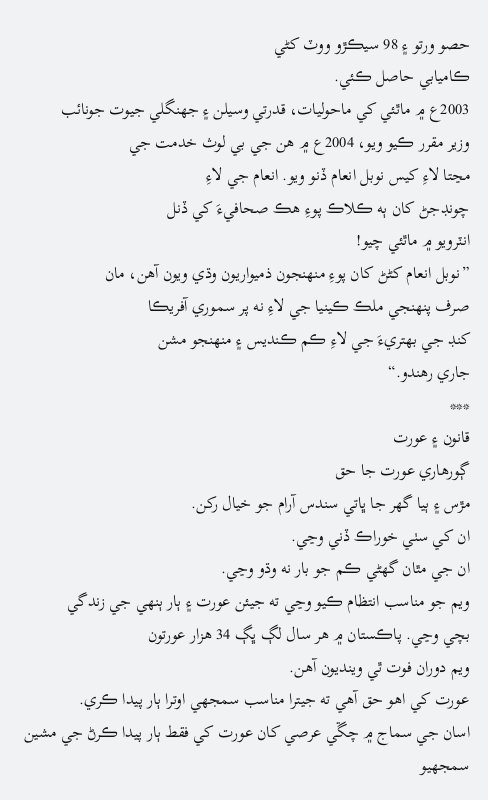حصو ورتو ۽ 98 سيڪڙو ووٽ کڻي
ڪاميابي حاصل ڪئي.
2003ع ۾ ماٿئي کي ماحوليات، قدرتي وسيلن ۽ جهنگلي جيوت جونائب
وزير مقرر ڪيو ويو، 2004ع ۾ هن جي بي لوث خدمت جي
مڃتا لاءِ کيس نوبل انعام ڏنو ويو. انعام جي لاءِ
چونڊجڻ کان ٻه ڪلاڪ پوءِ هڪ صحافيءَ کي ڏنل
انٽرويو ۾ ماٿئي چيو!
”نوبل انعام کڻڻ کان پوءِ منهنجون ذميواريون وڌي ويون آهن، مان
صرف پنهنجي ملڪ ڪينيا جي لاءِ نه پر سموري آفريڪا
کنڊ جي بهتريءَ جي لاءِ ڪم ڪنديس ۽ منهنجو مشن
جاري رهندو.“
***
قانون ۽ عورت
ڳورهاري عورت جا حق
مڙس ۽ ٻيا گهر جا ڀاتي سندس آرام جو خيال رکن.
ان کي سٺي خوراڪ ڏني وڃي.
ان جي مٿان گهڻي ڪم جو بار نه وڌو وڃي.
ويم جو مناسب انتظام ڪيو وڃي ته جيئن عورت ۽ ٻار ٻنهي جي زندگي
بچي وڃي. پاڪستان ۾ هر سال لڳ ڀڳ 34 هزار عورتون
ويم دوران فوت ٿي وينديون آهن.
عورت کي اهو حق آهي ته جيترا مناسب سمجهي اوترا ٻار پيدا ڪري.
اسان جي سماج ۾ چڱي عرصي کان عورت کي فقط ٻار پيدا ڪرڻ جي مشين
سمجهيو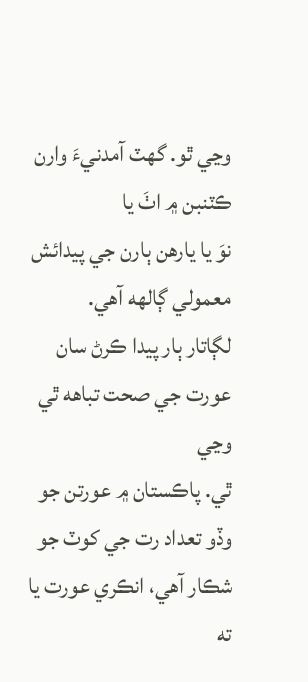وڃي ٿو. گهٽ آمدنيءَ وارن ڪٽنبن ۾ اٺَ يا
نوَ يا يارهن ٻارن جي پيدائش معمولي ڳالهه آهي.
لڳاتار ٻار پيدا ڪرڻ سان عورت جي صحت تباهه ٿي وڃي
ٿي. پاڪستان ۾ عورتن جو وڏو تعداد رت جي کوٽ جو
شڪار آهي، انڪري عورت يا ته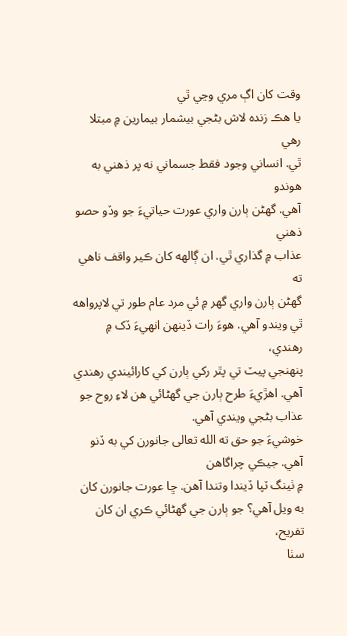وقت کان اڳ مري وڃي ٿي
يا هڪ زنده لاش بڻجي بيشمار بيمارين ۾ مبتلا رهي
ٿي. انساني وجود فقط جسماني نه پر ذهني به هوندو
آهي. گهڻن ٻارن واري عورت حياتيءَ جو وڏو حصو ذهني
عذاب ۾ گذاري ٿي. ان ڳالهه کان ڪير واقف ناهي ته
گهڻن ٻارن واري گهر ۾ ئي مرد عام طور تي لاپرواهه
ٿي ويندو آهي. هوءَ رات ڏينهن انهيءَ ڏک ۾ رهندي،
پنهنجي پيٽ تي پٿر رکي ٻارن کي کارائيندي رهندي
آهي. اهڙيءَ طرح ٻارن جي گهڻائي هن لاءِ روح جو
عذاب بڻجي ويندي آهي.
خوشيءَ جو حق ته الله تعالى جانورن کي به ڏنو آهي. جيڪي چراگاهن
۾ ٺينگ ٽپا ڏيندا وتندا آهن. ڇا عورت جانورن کان
به ويل آهي؟ جو ٻارن جي گهڻائي ڪري ان کان تفريح،
سٺا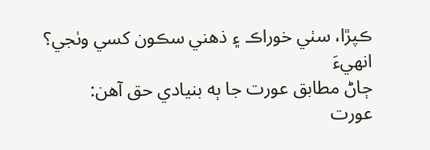ڪپڙا، سٺي خوراڪ ۽ ذهني سڪون کسي وٺجي؟ انهيءَ
ڄاڻ مطابق عورت جا ٻه بنيادي حق آهن:
عورت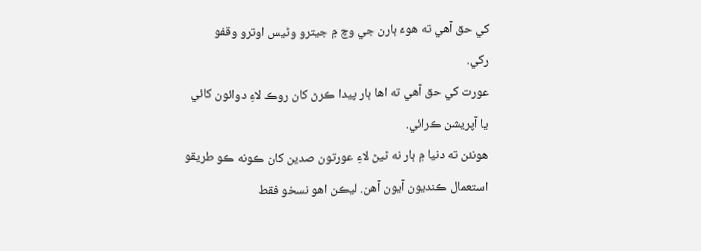کي حق آهي ته هوءَ ٻارن جي وچ ۾ جيترو وڻيس اوترو وقفو
رکي.
عورت کي حق آهي ته اها ٻار پيدا ڪرڻ کان روڪ لاءِ دوائون کائي
يا آپريشن ڪرائي.
هونئن ته دنيا ۾ ٻار نه ٿيڻ لاءِ عورتون صدين کان ڪونه ڪو طريقو
استعمال ڪنديون آيون آهن. ليڪن اهو نسخو فقط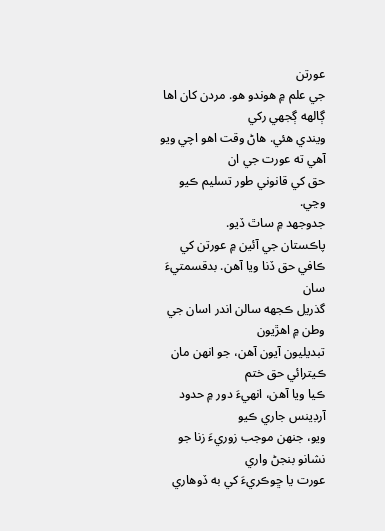عورتن
جي علم ۾ هوندو هو. مردن کان اها ڳالهه ڳجهي رکي
ويندي هئي. هاڻ وقت اهو اچي ويو آهي ته عورت جي ان
حق کي قانوني طور تسليم ڪيو وڃي.
جدوجهد ۾ ساٿ ڏيو.
پاڪستان جي آئين ۾ عورتن کي ڪافي حق ڏنا ويا آهن. بدقسمتيءَ سان
گذريل ڪجهه سالن اندر اسان جي وطن ۾ اهڙيون
تبديليون آيون آهن، جو انهن مان ڪيترائي حق ختم
ڪيا ويا آهن، انهيءَ دور ۾ حدود آرڊينس جاري ڪيو
ويو، جنهن موجب زوريءَ زنا جو نشانو بنجڻ واري
عورت يا ڇوڪريءَ کي به ڏوهاري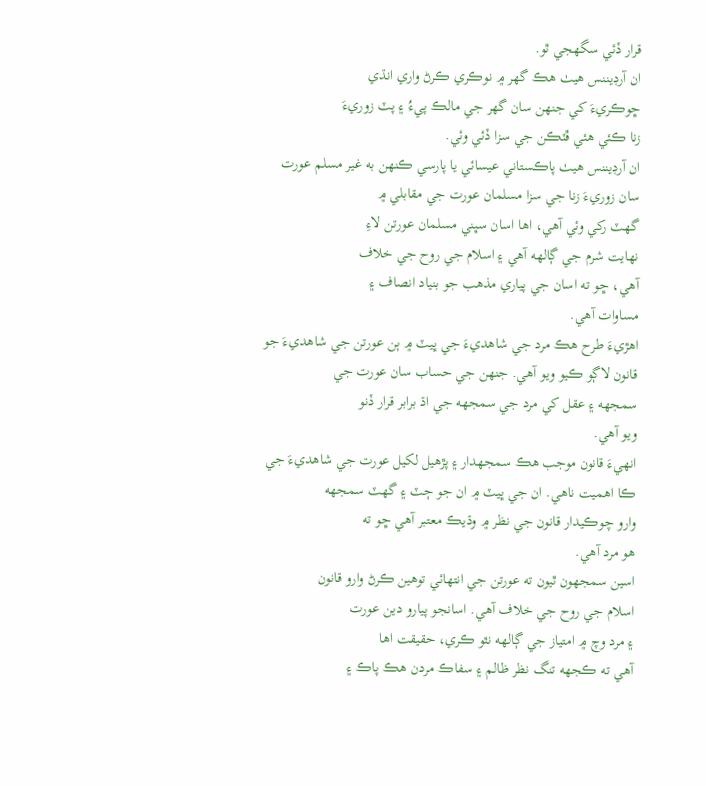قرار ڏئي سگهجي ٿو.
ان آرڊيننس هيٺ هڪ گهر ۾ نوڪري ڪرڻ واري انڌي
ڇوڪريءَ کي جنهن سان گهر جي مالڪ پيءُ ۽ پٽ زوريءَ
زنا ڪئي هئي ڦٽڪن جي سزا ڏئي وئي.
ان آرڊيننس هيٺ پاڪستاني عيسائي يا پارسي ڪنهن به غير مسلم عورت
سان زوريءَ زنا جي سزا مسلمان عورت جي مقابلي ۾
گهٽ رکي وئي آهي، اها اسان سڀني مسلمان عورتن لاءِ
نهايت شرم جي ڳالهه آهي ۽ اسلام جي روح جي خلاف
آهي، ڇو ته اسان جي پياري مذهب جو بنياد انصاف ۽
مساوات آهي.
اهڙيءَ طرح هڪ مرد جي شاهديءَ جي ڀيٽ ۾ ٻن عورتن جي شاهديءَ جو
قانون لاڳو ڪيو ويو آهي. جنهن جي حساب سان عورت جي
سمجهه ۽ عقل کي مرد جي سمجهه جي اڌ برابر قرار ڏنو
ويو آهي.
انهيءَ قانون موجب هڪ سمجهدار ۽ پڙهيل لکيل عورت جي شاهديءَ جي
ڪا اهميت ناهي. ان جي ڀيٽ ۾ ان جو ڄٽ ۽ گهٽ سمجهه
وارو چوڪيدار قانون جي نظر ۾ وڌيڪ معتبر آهي ڇو ته
هو مرد آهي.
اسين سمجهون ٿيون ته عورتن جي انتهائي توهين ڪرڻ وارو قانون
اسلام جي روح جي خلاف آهي. اسانجو پيارو دين عورت
۽ مرد وچ ۾ امتياز جي ڳالهه نٿو ڪري، حقيقت اها
آهي ته ڪجهه تنگ نظر ظالم ۽ سفاڪ مردن هڪ پاڪ ۽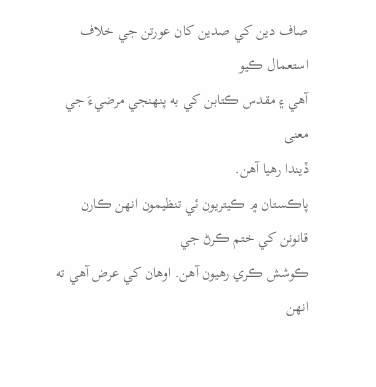صاف دين کي صدين کان عورتن جي خلاف استعمال ڪيو
آهي ۽ مقدس ڪتابن کي به پنهنجي مرضيءَ جي معنى
ڏيندا رهيا آهن.
پاڪستان ۾ ڪيتريون ئي تنظيمون انهن ڪارن قانونن کي ختم ڪرڻ جي
ڪوشش ڪري رهيون آهن. اوهان کي عرض آهي ته انهن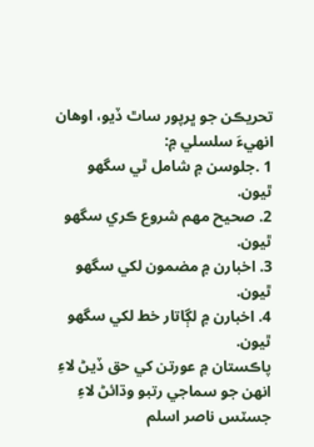تحريڪن جو ڀرپور ساٿ ڏيو، اوهان انهيءَ سلسلي ۾:
1 .جلوسن ۾ شامل ٿي سگهو ٿيون.
2. صحيح مهم شروع ڪري سگهو ٿيون.
3. اخبارن ۾ مضمون لکي سگهو ٿيون.
4. اخبارن ۾ لڳاتار خط لکي سگهو ٿيون.
پاڪستان ۾ عورتن کي حق ڏيڻ لاءِ انهن جو سماجي رتبو وڌائڻ لاءِ
جسٽس ناصر اسلم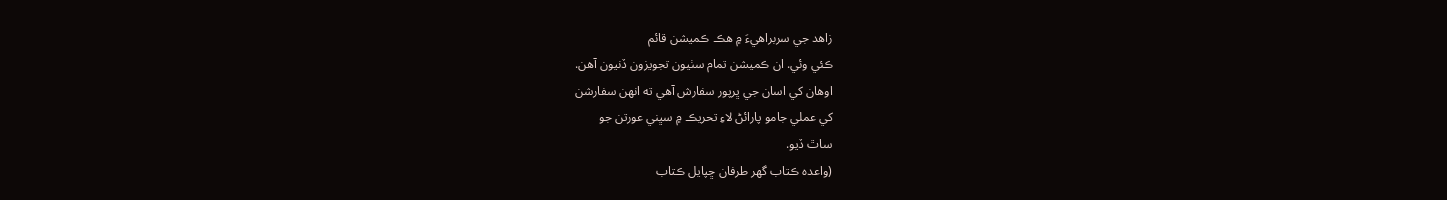زاهد جي سربراهيءَ ۾ هڪ ڪميشن قائم
ڪئي وئي. ان ڪميشن تمام سٺيون تجويزون ڏنيون آهن.
اوهان کي اسان جي ڀرپور سفارش آهي ته انهن سفارشن
کي عملي جامو پارائڻ لاءِ تحريڪ ۾ سڀني عورتن جو
ساٿ ڏيو.
(واعده ڪتاب گهر طرفان ڇپايل ڪتاب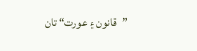”قانون ۽ عورت“ تان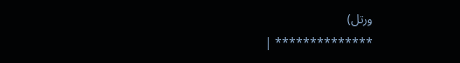ورتل)
************** |